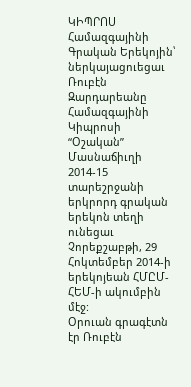ԿԻՊՐՈՍ
Համազգայինի Գրական Երեկոյին՝ ներկայացուեցաւ Ռուբէն Զարդարեանը
Համազգայինի Կիպրոսի “Օշական” Մասնաճիւղի 2014-15 տարեշրջանի երկրորդ գրական երեկոն տեղի ունեցաւ Չորեքշաբթի, 29 Հոկտեմբեր 2014-ի երեկոյեան ՀՄԸՄ-ՀԵՄ-ի ակումբին մէջ:
Օրուան գրագէտն էր Ռուբէն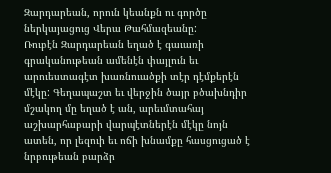Զարդարեան, որուն կեանքն ու գործը ներկայացուց Վերա Թահմազեանը:
Ռուբէն Զարդարեան եղած է գաւառի գրականութեան ամենէն փայլուն եւ արուեստագէտ խառնուածքի տէր դէմքերէն մէկը: Գեղապաշտ եւ վերջին ծայր բծախնդիր մշակող մը եղած է ան, արեւմտահայ աշխարհաբարի վարպէտներէն մէկը նոյն ատեն, որ լեզուի եւ ոճի խնամքը հասցուցած է նրբութեան բարձր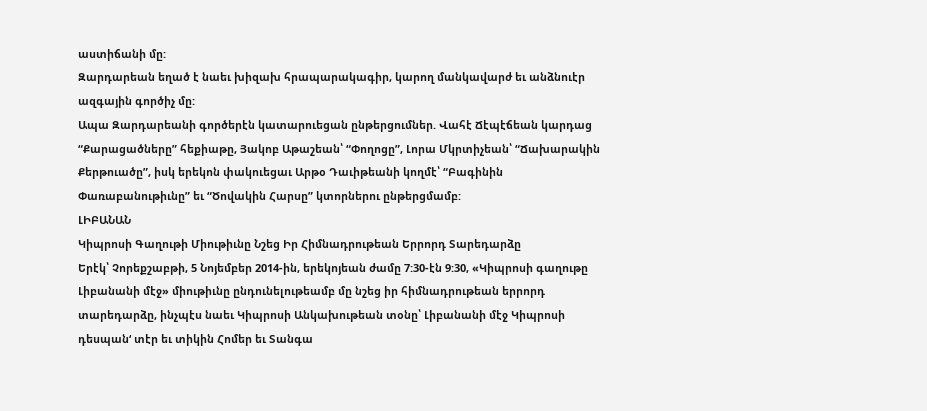աստիճանի մը:
Զարդարեան եղած է նաեւ խիզախ հրապարակագիր, կարող մանկավարժ եւ անձնուէր ազգային գործիչ մը:
Ապա Զարդարեանի գործերէն կատարուեցան ընթերցումներ. Վահէ Ճէպէճեան կարդաց “Քարացածները” հեքիաթը, Յակոբ Աթաշեան՝ “Փողոցը”, Լորա Մկրտիչեան՝ “Ճախարակին Քերթուածը”, իսկ երեկոն փակուեցաւ Արթօ Դաւիթեանի կողմէ՝ “Բագինին Փառաբանութիւնը” եւ “Ծովակին Հարսը” կտորներու ընթերցմամբ:
ԼԻԲԱՆԱՆ
Կիպրոսի Գաղութի Միութիւնը Նշեց Իր Հիմնադրութեան Երրորդ Տարեդարձը
Երէկ՝ Չորեքշաբթի, 5 Նոյեմբեր 2014-ին, երեկոյեան ժամը 7:30-էն 9:30, «Կիպրոսի գաղութը Լիբանանի մէջ» միութիւնը ընդունելութեամբ մը նշեց իր հիմնադրութեան երրորդ տարեդարձը, ինչպէս նաեւ Կիպրոսի Անկախութեան տօնը՝ Լիբանանի մէջ Կիպրոսի դեսպան‘ տէր եւ տիկին Հոմեր եւ Տանգա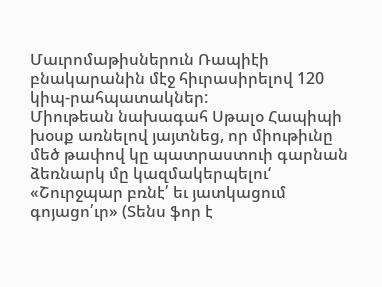Մաւրոմաթիսներուն Ռապիէի բնակարանին մէջ հիւրասիրելով 120 կիպ-րահպատակներ:
Միութեան նախագահ Սթալօ Հապիպի խօսք առնելով յայտնեց, որ միութիւնը մեծ թափով կը պատրաստուի գարնան ձեռնարկ մը կազմակերպելու‘ «Շուրջպար բռնէ՛ եւ յատկացում գոյացո՛ւր» (Տենս ֆոր է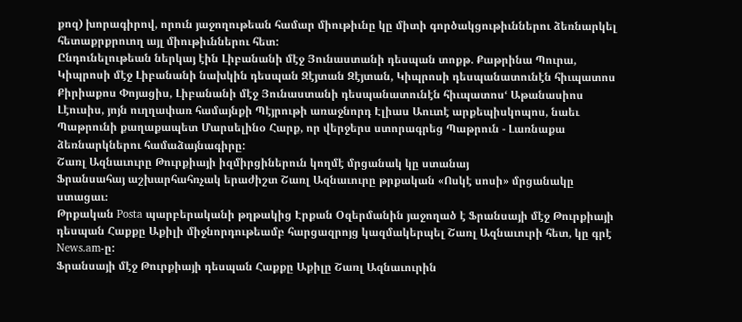քոզ) խորագիրով, որուն յաջողութեան համար միութիւնը կը միտի գործակցութիւններու ձեռնարկել հետաքրքրուող այլ միութիւններու հետ:
Ընդունելութեան ներկայ էին Լիբանանի մէջ Յունաստանի դեսպան տոքթ. Քաթրինա Պուրա, Կիպրոսի մէջ Լիբանանի նախկին դեսպան Զէյտան Զէյտան, Կիպրոսի դեսպանատունէն հիւպատոս Քիրիաքոս Փոյացիս, Լիբանանի մէջ Յունաստանի դեսպանատունէն հիւպատոս‘ Աթանասիոս Լէուսիս, յոյն ուղղափառ համայնքի Պէյրութի առաջնորդ Էլիաս Աուտէ արքեպիսկոպոս, նաեւ Պաթրունի քաղաքապետ Մարսելինօ Հարք, որ վերջերս ստորագրեց Պաթրուն - Լառնաքա ձեռնարկներու համաձայնագիրը:
Շառլ Ազնաւուրը Թուրքիայի իզմիրցիներուն կողմէ մրցանակ կը ստանայ
Ֆրանսահայ աշխարհահռչակ երաժիշտ Շառլ Ազնաւուրը թրքական «Ոսկէ սոսի» մրցանակը ստացաւ։
Թրքական Posta պարբերականի թղթակից Էրքան Օզերմանին յաջողած է Ֆրանսայի մէջ Թուրքիայի դեսպան Հաքքը Աքիլի միջնորդութեամբ հարցազրոյց կազմակերպել Շառլ Ազնաւուրի հետ, կը գրէ News.am-ը:
Ֆրանսայի մէջ Թուրքիայի դեսպան Հաքքը Աքիլը Շառլ Ազնաւուրին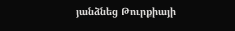յանձնեց Թուրքիայի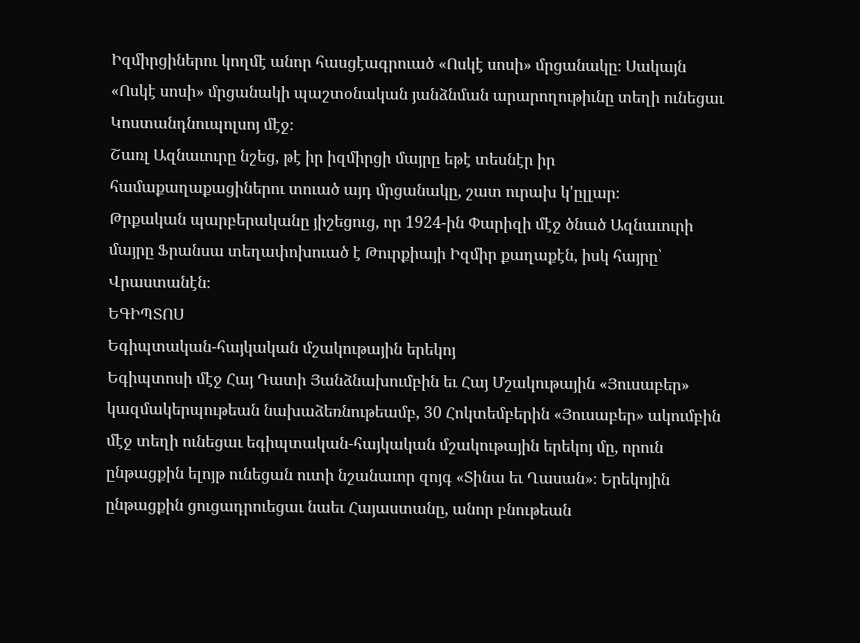Իզմիրցիներու կողմէ անոր հասցէագրուած «Ոսկէ սոսի» մրցանակը։ Սակայն «Ոսկէ սոսի» մրցանակի պաշտօնական յանձնման արարողութիւնը տեղի ունեցաւ Կոստանդնուպոլսոյ մէջ։
Շառլ Ազնաւուրը նշեց, թէ իր իզմիրցի մայրը եթէ տեսնէր իր համաքաղաքացիներու տուած այդ մրցանակը, շատ ուրախ կ'ըլլար։
Թրքական պարբերականը յիշեցուց, որ 1924-ին Փարիզի մէջ ծնած Ազնաւուրի մայրը Ֆրանսա տեղափոխուած է Թուրքիայի Իզմիր քաղաքէն, իսկ հայրը՝ Վրաստանէն։
ԵԳԻՊՏՈՍ
Եգիպտական-հայկական մշակութային երեկոյ
Եգիպտոսի մէջ Հայ Դատի Յանձնախումբին եւ Հայ Մշակութային «Յուսաբեր» կազմակերպութեան նախաձեռնութեամբ, 30 Հոկտեմբերին «Յուսաբեր» ակումբին մէջ տեղի ունեցաւ եգիպտական-հայկական մշակութային երեկոյ մը, որուն ընթացքին ելոյթ ունեցան ուտի նշանաւոր զոյգ «Տինա եւ Ղասան»։ Երեկոյին ընթացքին ցուցադրուեցաւ նաեւ Հայաստանը, անոր բնութեան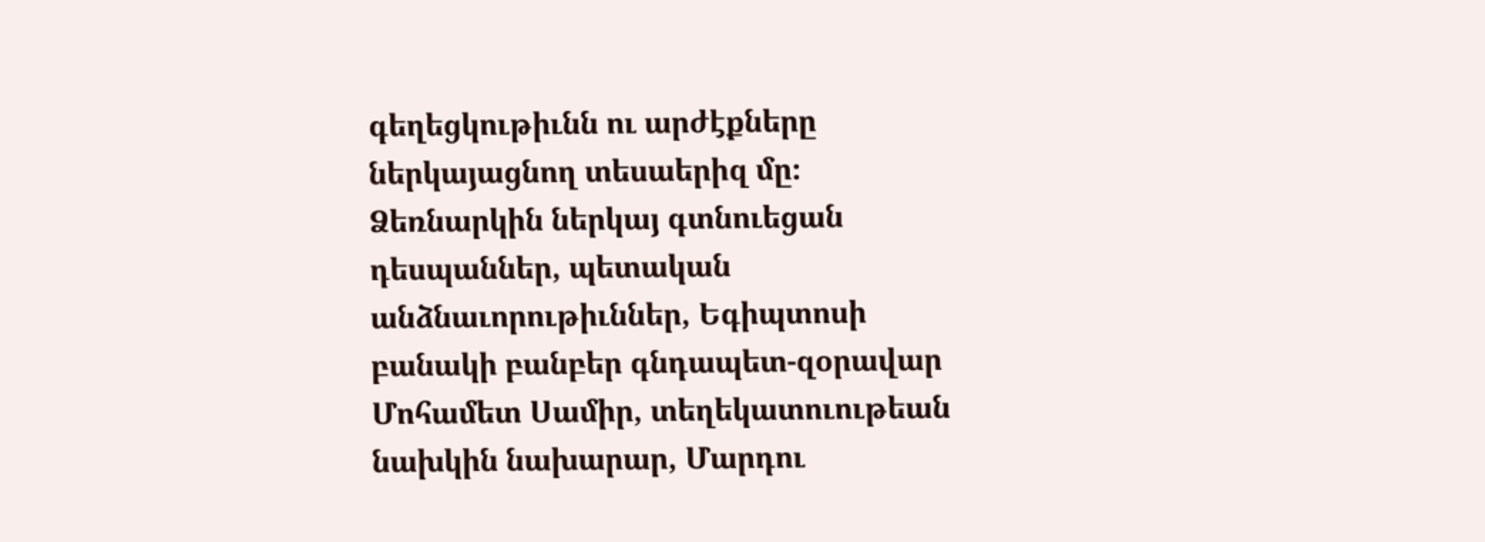գեղեցկութիւնն ու արժէքները ներկայացնող տեսաերիզ մը։
Ձեռնարկին ներկայ գտնուեցան դեսպաններ, պետական անձնաւորութիւններ, Եգիպտոսի բանակի բանբեր գնդապետ-զօրավար Մոհամետ Սամիր, տեղեկատուութեան նախկին նախարար, Մարդու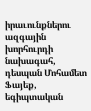իրաւունքներու ազգային խորհուրդի նախագահ, դեսպան Մոհամետ Ֆայեք, եգիպտական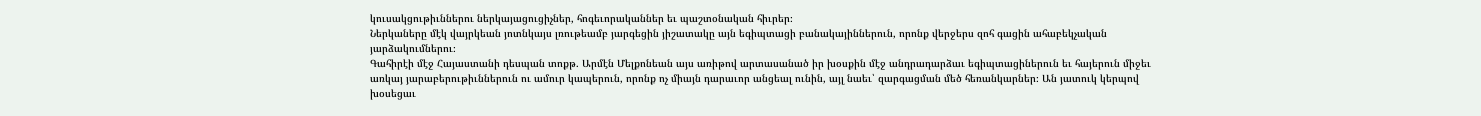կուսակցութիւններու ներկայացուցիչներ, հոգեւորականներ եւ պաշտօնական հիւրեր։
Ներկաները մէկ վայրկեան յոտնկայս լռութեամբ յարգեցին յիշատակը այն եգիպտացի բանակայիններուն, որոնք վերջերս զոհ գացին ահաբեկչական յարձակումներու։
Գահիրէի մէջ Հայաստանի դեսպան տոքթ. Արմէն Մելքոնեան այս առիթով արտասանած իր խօսքին մէջ անդրադարձաւ եգիպտացիներուն եւ հայերուն միջեւ առկայ յարաբերութիւններուն ու ամուր կապերուն, որոնք ոչ միայն դարաւոր անցեալ ունին, այլ նաեւ՝ զարգացման մեծ հեռանկարներ։ Ան յատուկ կերպով խօսեցաւ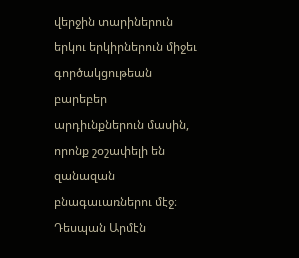վերջին տարիներուն երկու երկիրներուն միջեւ գործակցութեան բարեբեր արդիւնքներուն մասին, որոնք շօշափելի են զանազան բնագաւառներու մէջ։
Դեսպան Արմէն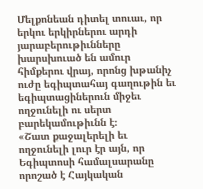Մելքոնեան դիտել տուաւ, որ երկու երկիրներու արդի յարաբերութիւնները խարսխուած են ամուր հիմքերու վրայ, որոնց խթանիչ ուժը եգիպտահայ գաղութին եւ եգիպտացիներուն միջեւ ողջունելի ու սերտ բարեկամութիւնն է։
«Շատ քաջալերելի եւ ողջունելի լուր էր այն, որ Եգիպտոսի համալսարանը որոշած է Հայկական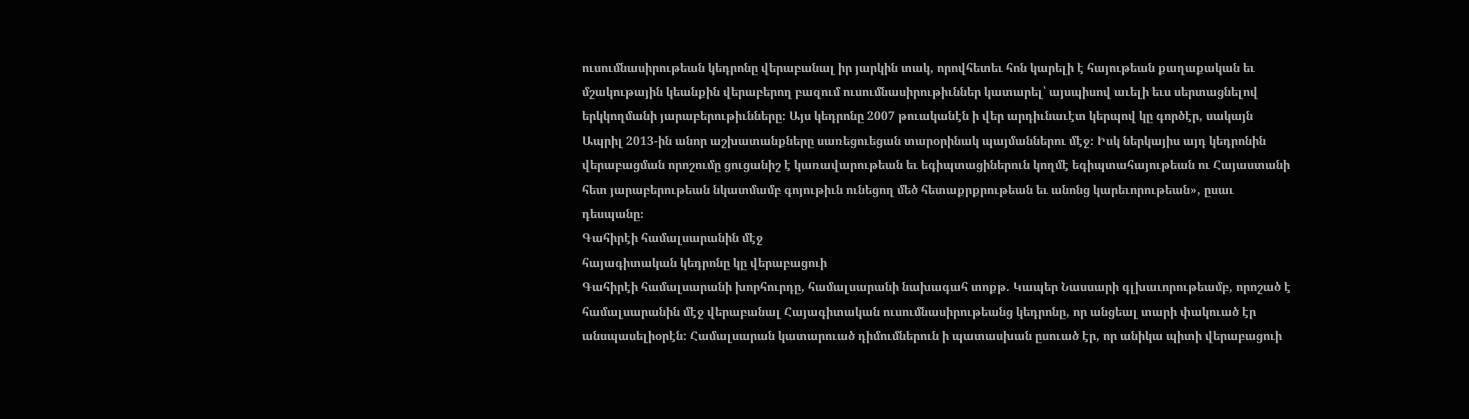ուսումնասիրութեան կեդրոնը վերաբանալ իր յարկին տակ, որովհետեւ հոն կարելի է հայութեան քաղաքական եւ մշակութային կեանքին վերաբերող բազում ուսումնասիրութիւններ կատարել՝ այսպիսով աւելի եւս սերտացնելով երկկողմանի յարաբերութիւնները։ Այս կեդրոնը 2007 թուականէն ի վեր արդիւնաւէտ կերպով կը գործէր, սակայն Ապրիլ 2013-ին անոր աշխատանքները սառեցուեցան տարօրինակ պայմաններու մէջ։ Իսկ ներկայիս այդ կեդրոնին վերաբացման որոշումը ցուցանիշ է կառավարութեան եւ եգիպտացիներուն կողմէ եգիպտահայութեան ու Հայաստանի հետ յարաբերութեան նկատմամբ գոյութիւն ունեցող մեծ հետաքրքրութեան եւ անոնց կարեւորութեան», ըսաւ դեսպանը։
Գահիրէի համալսարանին մէջ
հայագիտական կեդրոնը կը վերաբացուի
Գահիրէի համալսարանի խորհուրդը, համալսարանի նախագահ տոքթ. Կապեր Նասսարի գլխաւորութեամբ, որոշած է համալսարանին մէջ վերաբանալ Հայագիտական ուսումնասիրութեանց կեդրոնը, որ անցեալ տարի փակուած էր անսպասելիօրէն: Համալսարան կատարուած դիմումներուն ի պատասխան ըսուած էր, որ անիկա պիտի վերաբացուի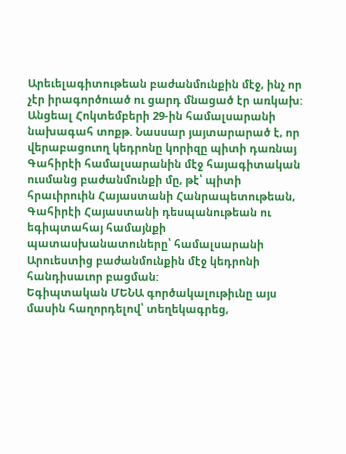Արեւելագիտութեան բաժանմունքին մէջ, ինչ որ չէր իրագործուած ու ցարդ մնացած էր առկախ:
Անցեալ Հոկտեմբերի 29-ին համալսարանի նախագահ տոքթ. Նասսար յայտարարած է, որ վերաբացուող կեդրոնը կորիզը պիտի դառնայ Գահիրէի համալսարանին մէջ հայագիտական ուսմանց բաժանմունքի մը, թէ՝ պիտի հրաւիրուին Հայաստանի Հանրապետութեան, Գահիրէի Հայաստանի դեսպանութեան ու եգիպտահայ համայնքի պատասխանատուները՝ համալսարանի Արուեստից բաժանմունքին մէջ կեդրոնի հանդիսաւոր բացման:
Եգիպտական ՄԵՆԱ գործակալութիւնը այս մասին հաղորդելով՝ տեղեկագրեց,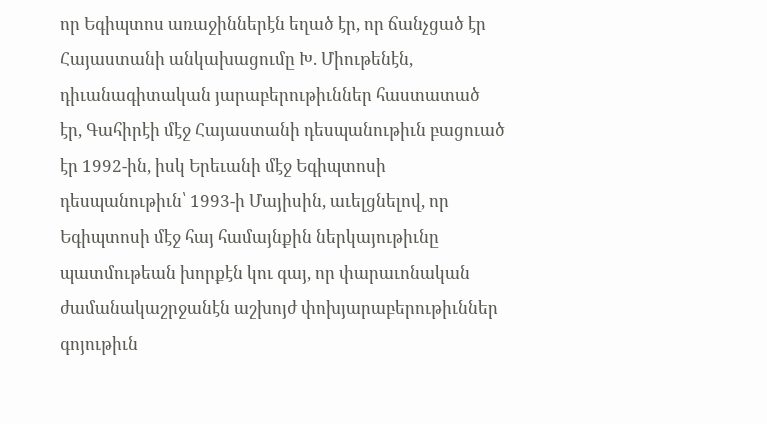որ Եգիպտոս առաջիններէն եղած էր, որ ճանչցած էր Հայաստանի անկախացումը Խ. Միութենէն, դիւանագիտական յարաբերութիւններ հաստատած էր, Գահիրէի մէջ Հայաստանի դեսպանութիւն բացուած էր 1992-ին, իսկ Երեւանի մէջ Եգիպտոսի դեսպանութիւն՝ 1993-ի Մայիսին, աւելցնելով, որ Եգիպտոսի մէջ հայ համայնքին ներկայութիւնը պատմութեան խորքէն կու գայ, որ փարաւոնական ժամանակաշրջանէն աշխոյժ փոխյարաբերութիւններ գոյութիւն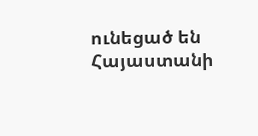ունեցած են Հայաստանի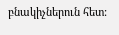բնակիչներուն հետ: